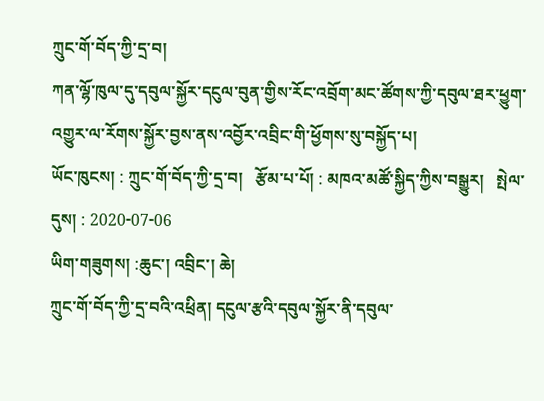ཀྲུང་གོ་བོད་ཀྱི་དྲ་བ།
ཀན་ལྷོ་ཁུལ་དུ་དབུལ་སྐྱོར་དངུལ་བུན་གྱིས་རོང་འབྲོག་མང་ཚོགས་ཀྱི་དབུལ་ཐར་ཕྱུག་འགྱུར་ལ་རོགས་སྐྱོར་བྱས་ནས་འབྱོར་འབྲིང་གི་ཕྱོགས་སུ་བསྐྱོད་པ།
ཡོང་ཁུངས། : ཀྲུང་གོ་བོད་ཀྱི་དྲ་བ།   རྩོམ་པ་པོ། : མཁའ་མཚོ་སྐྱིད་ཀྱིས་བསྒྱུར།   སྤེལ་དུས། : 2020-07-06
ཡིག་གཟུགས། :ཆུང་། འབྲིང་། ཆེ།
ཀྲུང་གོ་བོད་ཀྱི་དྲ་བའི་འཕྲིན། དངུལ་རྩའི་དབུལ་སྐྱོར་ནི་དབུལ་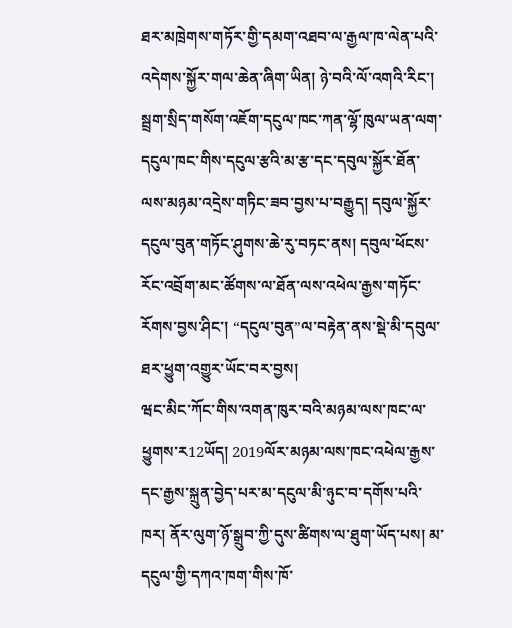ཐར་མཁྲེགས་གཏོར་གྱི་དམག་འཐབ་ལ་རྒྱལ་ཁ་ལེན་པའི་འདེགས་སྐྱོར་གལ་ཆེན་ཞིག་ཡིན། ཉེ་བའི་ལོ་འགའི་རིང་། སྦྲག་སྲིད་གསོག་འཇོག་དངུལ་ཁང་ཀན་ལྷོ་ཁུལ་ཡན་ལག་དངུལ་ཁང་གིས་དངུལ་རྩའི་མ་རྩ་དང་དབུལ་སྐྱོར་ཐོན་ལས་མཉམ་འདྲེས་གཏིང་ཟབ་བྱས་པ་བརྒྱུད། དབུལ་སྐྱོར་དངུལ་བུན་གཏོང་ཤུགས་ཆེ་རུ་བཏང་ནས། དབུལ་ཕོངས་རོང་འབྲོག་མང་ཚོགས་ལ་ཐོན་ལས་འཕེལ་རྒྱས་གཏོང་རོགས་བྱས་ཤིང་། “དངུལ་བུན”ལ་བརྟེན་ནས་སྡེ་མི་དབུལ་ཐར་ཕྱུག་འགྱུར་ཡོང་བར་བྱས།
ཝང་མིང་ཀོང་གིས་འགན་ཁུར་བའི་མཉམ་ལས་ཁང་ལ་ཕྱུགས་ར12ཡོད། 2019ལོར་མཉམ་ལས་ཁང་འཕེལ་རྒྱས་དང་རྒྱས་སྐྲུན་བྱེད་པར་མ་དངུལ་མི་ཉུང་བ་དགོས་པའི་ཁར། ནོར་ལུག་ཉོ་སྒྲུབ་ཀྱི་དུས་ཚིགས་ལ་ཐུག་ཡོད་པས། མ་དངུལ་གྱི་དཀའ་ཁག་གིས་ཁོ་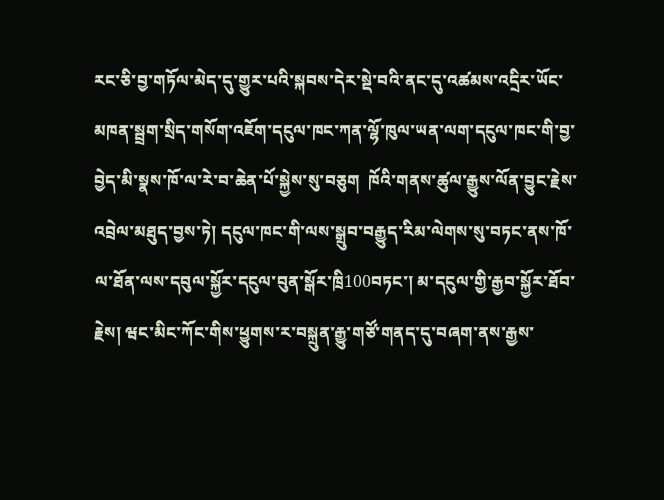རང་ཅི་བྱ་གཏོལ་མེད་དུ་གྱུར་པའི་སྐབས་དེར་སྡེ་བའི་ནང་དུ་འཚམས་འདྲིར་ཡོང་མཁན་སྦྲག་སྲིད་གསོག་འཇོག་དངུལ་ཁང་ཀན་ལྷོ་ཁུལ་ཡན་ལག་དངུལ་ཁང་གི་བྱ་བྱེད་མི་སྣས་ཁོ་ལ་རེ་བ་ཆེན་པོ་སྐྱེས་སུ་བཅུག  ཁོའི་གནས་ཚུལ་རྒྱུས་ལོན་བྱུང་རྗེས་འབྲེལ་མཐུད་བྱས་ཏེ། དངུལ་ཁང་གི་ལས་སྒྲུབ་བརྒྱུད་རིམ་ལེགས་སུ་བཏང་ནས་ཁོ་ལ་ཐོན་ལས་དབུལ་སྐྱོར་དངུལ་བུན་སྒོར་ཁྲི100བཏང་། མ་དངུལ་གྱི་རྒྱབ་སྐྱོར་ཐོབ་རྗེས། ཝང་མིང་ཀོང་གིས་ཕྱུགས་ར་བསྐྲུན་རྒྱུ་གཙོ་གནད་དུ་བཞག་ནས་རྒྱས་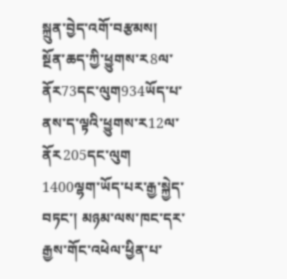སྐྲུན་བྱེད་འགོ་བརྩམས།
སྔོན་ཆད་ཀྱི་ཕྱུགས་ར8ལ་ནོར73དང་ལུག934ཡོད་པ་ནས་ད་ལྟའི་ཕྱུགས་ར12ལ་ནོར205དང་ལུག 1400ལྷག་ཡོད་པར་རྒྱ་སྐྱེད་བཏང་། མཉམ་ལས་ཁང་དར་རྒྱས་གོང་འཕེལ་ཕྱིན་པ་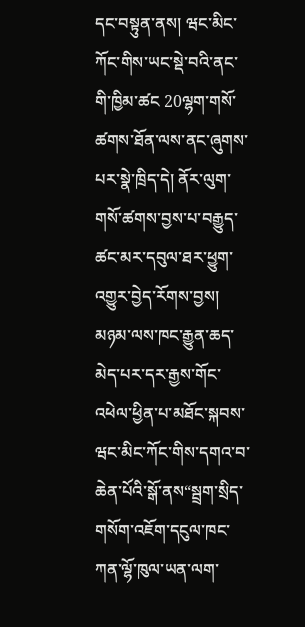དང་བསྟུན་ནས། ཝང་མིང་ཀོང་གིས་ཡང་སྡེ་བའི་ནང་གི་ཁྱིམ་ཚང 20ལྷག་གསོ་ཚགས་ཐོན་ལས་ནང་ཞུགས་པར་སྣེ་ཁྲིད་དེ། ནོར་ལུག་གསོ་ཚགས་བྱས་པ་བརྒྱུད་ཚང་མར་དབུལ་ཐར་ཕྱུག་འགྱུར་བྱེད་རོགས་བྱས།
མཉམ་ལས་ཁང་རྒྱུན་ཆད་མེད་པར་དར་རྒྱས་གོང་འཕེལ་ཕྱིན་པ་མཐོང་སྐབས་ཝང་མིང་ཀོང་གིས་དགའ་བ་ཆེན་པོའི་སྒོ་ནས“སྦྲག་སྲིད་གསོག་འཇོག་དངུལ་ཁང་ཀན་ལྷོ་ཁུལ་ཡན་ལག་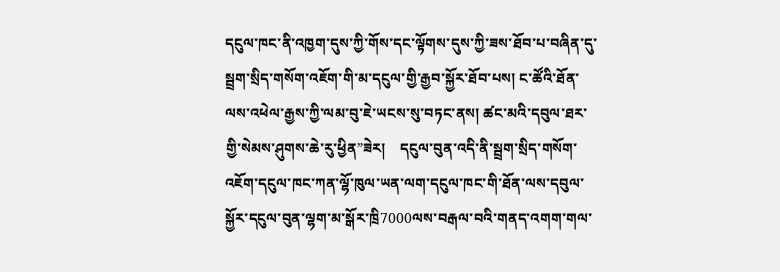དངུལ་ཁང་ནི་འཁྱག་དུས་ཀྱི་གོས་དང་ལྟོགས་དུས་ཀྱི་ཟས་ཐོབ་པ་བཞིན་དུ་སྦྲག་སྲིད་གསོག་འཇོག་གི་མ་དངུལ་གྱི་རྒྱབ་སྐྱོར་ཐོབ་པས། ང་ཚོའི་ཐོན་ལས་འཕེལ་རྒྱས་ཀྱི་ལམ་བུ་ཇེ་ཡངས་སུ་བཏང་ནས། ཚང་མའི་དབུལ་ཐར་གྱི་སེམས་ཤུགས་ཆེ་རུ་ཕྱིན”ཟེར།    དངུལ་བུན་འདི་ནི་སྦྲག་སྲིད་གསོག་འཇོག་དངུལ་ཁང་ཀན་ལྷོ་ཁུལ་ཡན་ལག་དངུལ་ཁང་གི་ཐོན་ལས་དབུལ་སྐྱོར་དངུལ་བུན་ལྷག་མ་སྒོར་ཁྲི7000ལས་བརྒལ་བའི་གནད་འགག་གལ་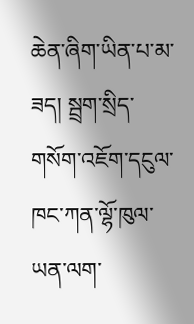ཆེན་ཞིག་ཡིན་པ་མ་ཟད། སྦྲག་སྲིད་གསོག་འཇོག་དངུལ་ཁང་ཀན་ལྷོ་ཁུལ་ཡན་ལག་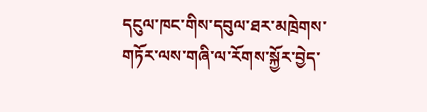དངུལ་ཁང་གིས་དབུལ་ཐར་མཁྲེགས་གཏོར་ལས་གཞི་ལ་རོགས་སྐྱོར་བྱེད་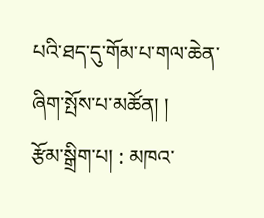པའི་ཐད་དུ་གོམ་པ་གལ་ཆེན་ཞིག་སྤོས་པ་མཚོན། །
རྩོམ་སྒྲིག་པ། : མཁའ་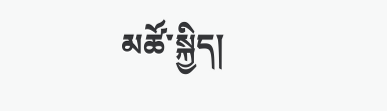མཚོ་སྐྱིད།